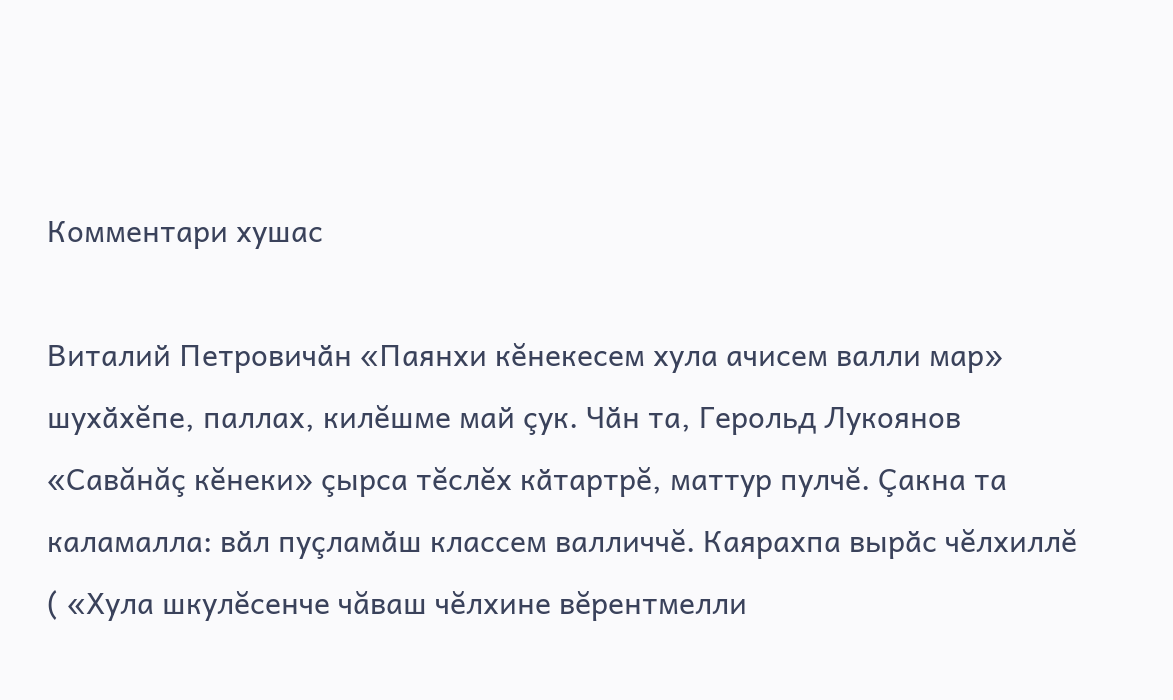Комментари хушас

Виталий Петровичӑн «Паянхи кĕнекесем хула ачисем валли мар» шухӑхĕпе, паллах, килĕшме май çук. Чӑн та, Герольд Лукоянов «Савăнăç кĕнеки» çырса тĕслĕх кӑтартрĕ, маттур пулчĕ. Çакна та каламалла: вӑл пуçламӑш классем валличчĕ. Каярахпа вырӑс чĕлхиллĕ ( «Хула шкулĕсенче чăваш чĕлхине вĕрентмелли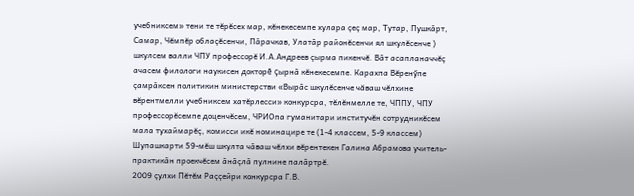учебниксем» тени те тĕрĕсех мар, кĕнекесемпе хулара çеç мар, Тутар, Пушкӑрт, Самар, Чĕмпĕр облаçĕсенчи, Пӑрачкав, Улатӑр районĕсенчи ял шкулĕсенче ) шкулсем валли ЧПУ профессорĕ И.А.Андреев çырма пикенчĕ. Вӑт асапланаччĕç ачасем филологи наукисен докторĕ çырнӑ кĕнекесемпе. Карахпа Вĕренӳпе çамрӑксен политикин министерстви «Вырӑс шкулĕсенче чăваш чĕлхине вĕрентмелли учебниксем хатĕрлесси» конкурсра, тĕлĕнмелле те, ЧППУ, ЧПУ профессорĕсемпе доценчĕсем, ЧРИОпа гуманитари институчĕн сотрудникĕсем мала тухаймарĕç, комисси икĕ номинацире те (1-4 классем, 5-9 классем) Шупашкарти 59-мĕш шкулта чӑваш чĕлхи вĕрентекен Галина Абрамова учитель-практикӑн проекчĕсем ӑнӑçлӑ пулнине палӑртрĕ.
2009 çулхи Пĕтĕм Раççейри конкурсра Г.В.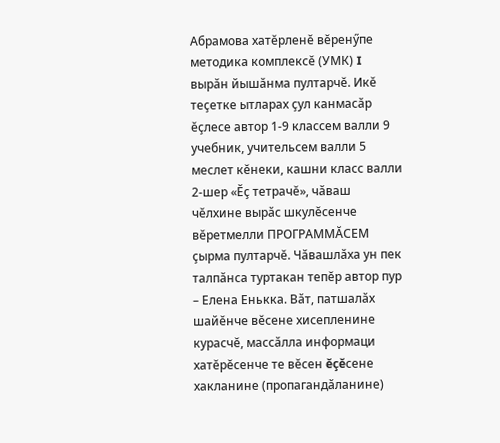Абрамова хатĕрленĕ вĕренӳпе методика комплексĕ (УМК) I вырӑн йышӑнма пултарчĕ. Икĕ теçетке ытларах çул канмасӑр ĕçлесе автор 1-9 классем валли 9 учебник, учительсем валли 5 меслет кĕнеки, кашни класс валли 2-шер «Ӗç тетрачĕ», чӑваш чĕлхине вырӑс шкулĕсенче вĕретмелли ПРОГРАММĂСЕМ çырма пултарчĕ. Чӑвашлӑха ун пек талпӑнса туртакан тепĕр автор пур – Елена Енькка. Вӑт, патшалӑх шайĕнче вĕсене хисепленине курасчĕ, массӑлла информаци хатĕрĕсенче те вĕсен ĕçĕсене хакланине (пропагандӑланине)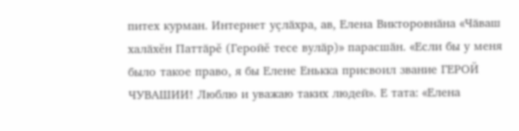питех курман. Интернет уçлӑхра, ав, Елена Викторовнӑна «Чӑваш халӑхĕн Паттӑрĕ (Геройĕ тесе вулӑр)» парасшӑн. «Если бы у меня было такое право, я бы Елене Енькка присвоил звание ГЕРОЙ ЧУВАШИИ! Люблю и уважаю таких людей». Е тата: «Елена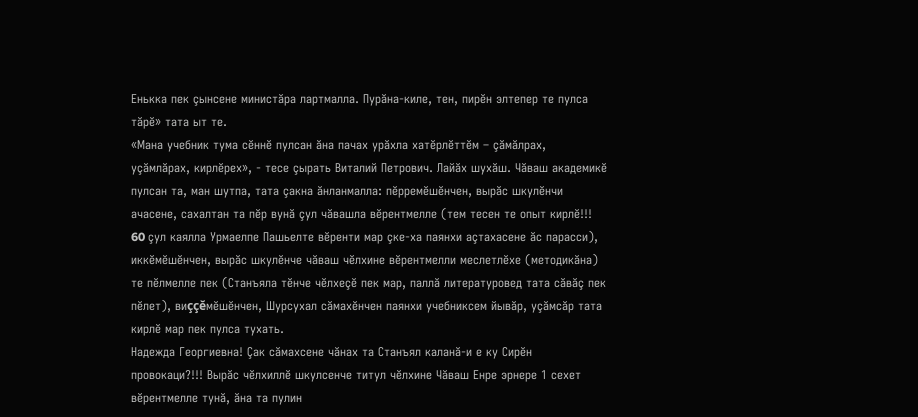Енькка пек çынсене министăра лартмалла. Пурăна-киле, тен, пирĕн элтепер те пулса тăрĕ» тата ыт те.
«Мана учебник тума сĕннĕ пулсан ăна пачах урăхла хатĕрлĕттĕм – çăмăлрах, уçăмлăрах, кирлĕрех», - тесе çырать Виталий Петрович. Лайӑх шухӑш. Чӑваш академикĕ пулсан та, ман шутпа, тата çакна ӑнланмалла: пĕрремĕшĕнчен, вырӑс шкулĕнчи ачасене, сахалтан та пĕр вунӑ çул чӑвашла вĕрентмелле (тем тесен те опыт кирлĕ!!! 60 çул каялла Урмаелпе Пашьелте вĕренти мар çке-ха паянхи аçтахасене ӑс парасси), иккĕмĕшĕнчен, вырӑс шкулĕнче чӑваш чĕлхине вĕрентмелли меслетлĕхе (методикӑна) те пĕлмелле пек (Станъяла тĕнче чĕлхеçĕ пек мар, паллӑ литературовед тата сӑвӑç пек пĕлет), виççĕмĕшĕнчен, Шурсухал сӑмахĕнчен паянхи учебниксем йывӑр, уçӑмсӑр тата кирлĕ мар пек пулса тухать.
Надежда Георгиевна! Çак сӑмахсене чӑнах та Станъял каланӑ-и е ку Сирĕн провокаци?!!! Вырӑс чĕлхиллĕ шкулсенче титул чĕлхине Чӑваш Енре эрнере 1 сехет вĕрентмелле тунӑ, ӑна та пулин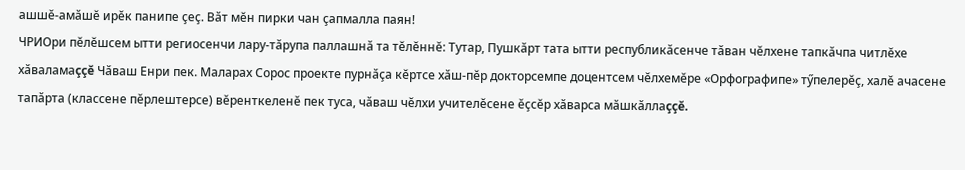ашшĕ-амӑшĕ ирĕк панипе çеç. Вӑт мĕн пирки чан çапмалла паян!
ЧРИОри пĕлĕшсем ытти региосенчи лару-тӑрупа паллашнӑ та тĕлĕннĕ: Тутар, Пушкӑрт тата ытти республикӑсенче тӑван чĕлхене тапкӑчпа читлĕхе хӑваламаççĕ Чӑваш Енри пек. Маларах Сорос проекте пурнӑçа кĕртсе хӑш-пĕр докторсемпе доцентсем чĕлхемĕре «Орфографипе» тӳпелерĕç, халĕ ачасене тапӑрта (классене пĕрлештерсе) вĕренткеленĕ пек туса, чӑваш чĕлхи учителĕсене ĕçсĕр хӑварса мӑшкӑллаççĕ.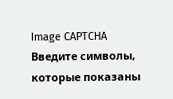Image CAPTCHA
Введите символы, которые показаны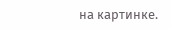на картинке.